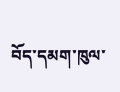བོད་དམག་ཁུལ་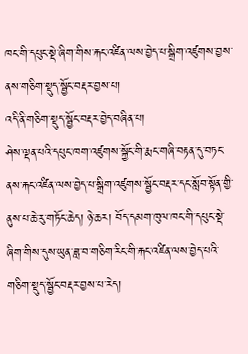ཁང་གི་དཔུང་སྡེ་ཞིག་གིས་རྐང་འཛིན་ལས་བྱེད་པ་སྒྲིག་འཛུགས་བྱས་ནས་གཅིག་སྡུད་སྦྱོང་བརྡར་བྱས་པ།
འདི་ནི་གཅིག་སྡུད་སྦྱོང་བརྡར་བྱེད་བཞིན་པ།
ཤེས་ལྡན་པའི་དཔུང་ཁག་འཛུགས་སྐྱོང་གི་རྨང་གཞི་བརྟན་དུ་བཏང་ནས་རྐང་འཛིན་ལས་བྱེད་པ་སྒྲིག་འཛུགས་སྦྱོང་བརྡར་དང་སློབ་སྟོན་གྱི་ནུས་པ་ཆེ་རུ་གཏོང་ཆེད། ཉེ་ཆར། བོད་དམག་ཁུལ་ཁང་གི་དཔུང་སྡེ་ཞིག་གིས་དུས་ཡུན་ཟླ་བ་གཅིག་རིང་གི་རྐང་འཛིན་ལས་བྱེད་པའི་གཅིག་སྡུད་སྦྱོང་བརྡར་བྱས་པ་རེད།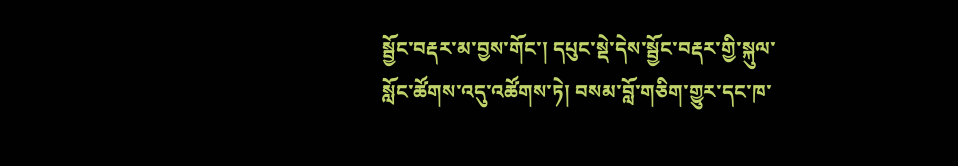སྦྱོང་བརྡར་མ་བྱས་གོང་། དཔུང་སྡེ་དེས་སྦྱོང་བརྡར་གྱི་སྐུལ་སློང་ཚོགས་འདུ་འཚོགས་ཏེ། བསམ་བློ་གཅིག་གྱུར་དང་ཁ་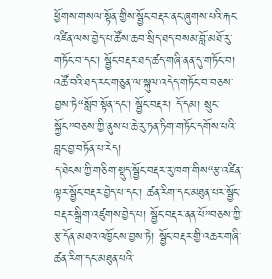ཕྱོགས་གསལ་སྟོན་གྱིས་སྦྱོང་བརྡར་ནང་ཞུགས་པའི་རྐང་འཛིན་ལས་བྱེད་པ་ཚོས་ཆབ་སྲིད་ཐད་བསམ་བློ་མཐོ་རུ་གཏོང་བ་དང་། སྦྱོང་བརྡར་ཐད་ཚད་གཞི་ནན་དུ་གཏོང་བ། འཚོ་བའི་ཐད་རང་གཅུན་ལ་སྐུལ་འདེད་གཏོང་བ་བཅས་བྱས་ཏེ“སློབ་སྟོན་དང་། སྦྱོང་བརྡར། དོ་དམ། སྲུང་སྐྱོང”བཅས་ཀྱི་ནུས་པ་ཆེ་རུ་ཏན་ཏིག་གཏོང་དགོས་པའི་བླང་བྱ་བཏོན་པ་རེད།
ད་ཐེངས་ཀྱི་གཅིག་སྡུད་སྦྱོང་བརྡར་རུ་ཁག་གིས“རྩ་འཛིན་ལྟར་སྦྱོང་བརྡར་བྱེད་པ་དང་། ཚན་རིག་དང་མཐུན་པར་སྦྱོང་བརྡར་སྒྲིག་འཛུགས་བྱེད་པ། སྦྱོང་བརྡར་ནན་པོ”བཅས་ཀྱི་རྩ་དོན་མཐའ་འཁྱོངས་བྱས་ཏེ། སྦྱོང་བརྡར་གྱི་འཆར་གཞི་ཚན་རིག་དང་མཐུན་པའི་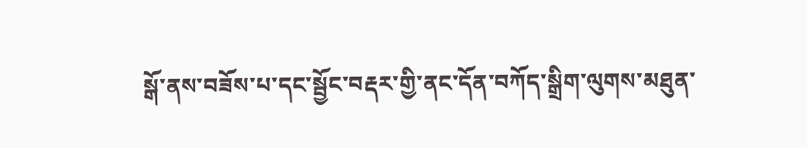སྒོ་ནས་བཟོས་པ་དང་སྦྱོང་བརྡར་གྱི་ནང་དོན་བཀོད་སྒྲིག་ལུགས་མཐུན་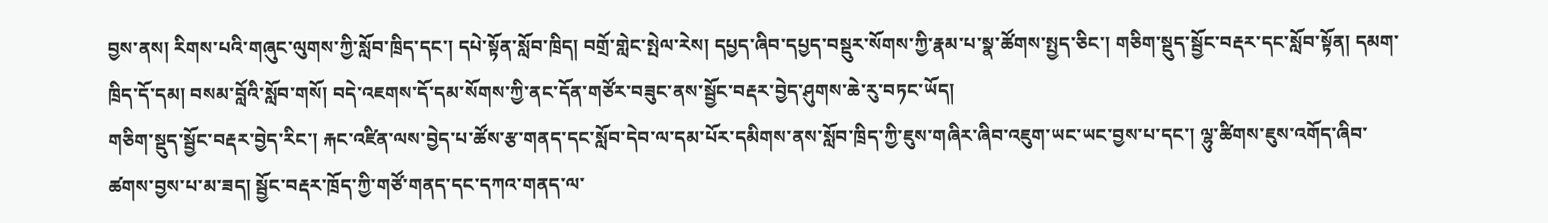བྱས་ནས། རིགས་པའི་གཞུང་ལུགས་ཀྱི་སློབ་ཁྲིད་དང་། དཔེ་སྟོན་སློབ་ཁྲིད། བགྲོ་གླེང་སྤེལ་རེས། དཔྱད་ཞིབ་དཔྱད་བསྡུར་སོགས་ཀྱི་རྣམ་པ་སྣ་ཚོགས་སྤྱད་ཅིང་། གཅིག་སྡུད་སྦྱོང་བརྡར་དང་སློབ་སྟོན། དམག་ཁྲིད་དོ་དམ། བསམ་བློའི་སློབ་གསོ། བདེ་འཇགས་དོ་དམ་སོགས་ཀྱི་ནང་དོན་གཙོར་བཟུང་ནས་སྦྱོང་བརྡར་བྱེད་ཤུགས་ཆེ་རུ་བཏང་ཡོད།
གཅིག་སྡུད་སྦྱོང་བརྡར་བྱེད་རིང་། རྐང་འཛིན་ལས་བྱེད་པ་ཚོས་རྩ་གནད་དང་སློབ་དེབ་ལ་དམ་པོར་དམིགས་ནས་སློབ་ཁྲིད་ཀྱི་ཇུས་གཞིར་ཞིབ་འཇུག་ཡང་ཡང་བྱས་པ་དང་། ལྷུ་ཚིགས་ཇུས་འགོད་ཞིབ་ཚགས་བྱས་པ་མ་ཟད། སྦྱོང་བརྡར་ཁྲོད་ཀྱི་གཙོ་གནད་དང་དཀའ་གནད་ལ་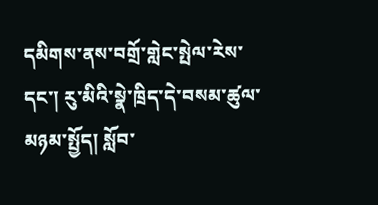དམིགས་ནས་བགྲོ་གླེང་སྤེལ་རེས་དང་། རུ་མིའི་སྣེ་ཁྲིད་དེ་བསམ་ཚུལ་མཉམ་སྤྱོད། སློབ་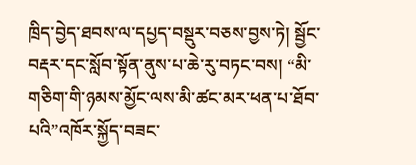ཁྲིད་བྱེད་ཐབས་ལ་དཔྱད་བསྡུར་བཅས་བྱས་ཏེ། སྦྱོང་བརྡར་དང་སློབ་སྟོན་ནུས་པ་ཆེ་རུ་བཏང་བས། “མི་གཅིག་གི་ཉམས་མྱོང་ལས་མི་ཚང་མར་ཕན་པ་ཐོབ་པའི”འཁོར་སྐྱོད་བཟང་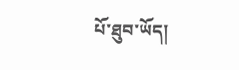པོ་ཐུབ་ཡོད།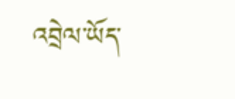འབྲེལ་ཡོད་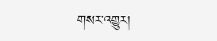གསར་འགྱུར།